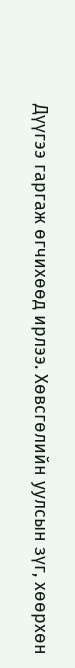Дүүгээ гаргаж өгчихөөд ирлээ. Хөвсгөлийн уулсын зүг, хөөрхөн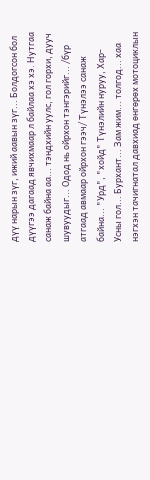дүү нарын зүг, ижий аавын зүг... Болдогсон бол дүүгээ дагаад явчихмаар л байлаа хэ хэ. Нутгаа санаж байна аа... тэндхийн уулс, гол горхи, дууч шувуудыг... Одод нь ойрхон тэнгэрийг... /бүр атгаад авмаар ойрхон гээч/ Түнэлээ санаж байна... "Урд", "хойд" Түнэлийн нуруу, Хар-Усны гол... Бурхант... Зам жим... толгод... хаа нэгхэн тачигнатал давхиад өнгөрөх мотоциклын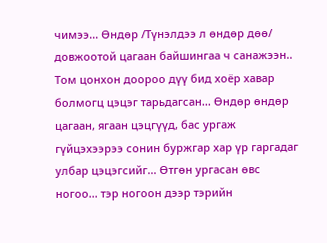чимээ... Өндөр /Түнэлдээ л өндөр дөө/ довжоотой цагаан байшингаа ч санажээн.. Том цонхон доороо дүү бид хоёр хавар болмогц цэцэг тарьдагсан... Өндөр өндөр цагаан, ягаан цэцгүүд, бас ургаж гүйцэхээрээ сонин буржгар хар үр гаргадаг улбар цэцэгсийг... Өтгөн ургасан өвс ногоо... тэр ногоон дээр тэрийн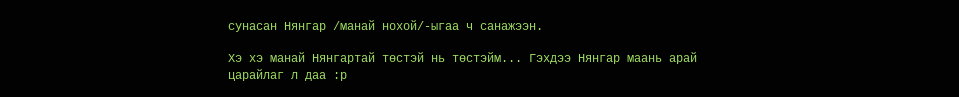сунасан Нянгар /манай нохой/-ыгаа ч санажээн.

Хэ хэ манай Нянгартай төстэй нь төстэйм... Гэхдээ Нянгар маань арай царайлаг л даа :р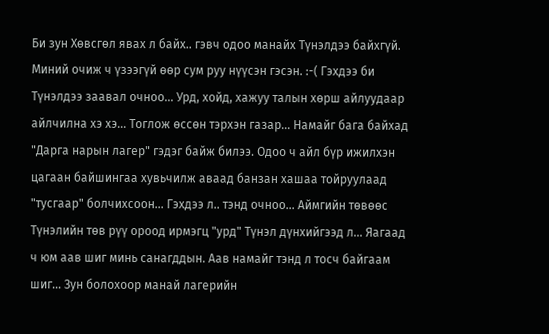Би зун Хөвсгөл явах л байх.. гэвч одоо манайх Түнэлдээ байхгүй. Миний очиж ч үзээгүй өөр сум руу нүүсэн гэсэн. :-( Гэхдээ би Түнэлдээ заавал очноо... Урд, хойд, хажуу талын хөрш айлуудаар айлчилна хэ хэ... Тоглож өссөн тэрхэн газар... Намайг бага байхад "Дарга нарын лагер" гэдэг байж билээ. Одоо ч айл бүр ижилхэн цагаан байшингаа хувьчилж аваад банзан хашаа тойруулаад "тусгаар" болчихсоон... Гэхдээ л.. тэнд очноо... Аймгийн төвөөс Түнэлийн төв рүү ороод ирмэгц "урд" Түнэл дүнхийгээд л... Яагаад ч юм аав шиг минь санагддын. Аав намайг тэнд л тосч байгаам шиг... Зун болохоор манай лагерийн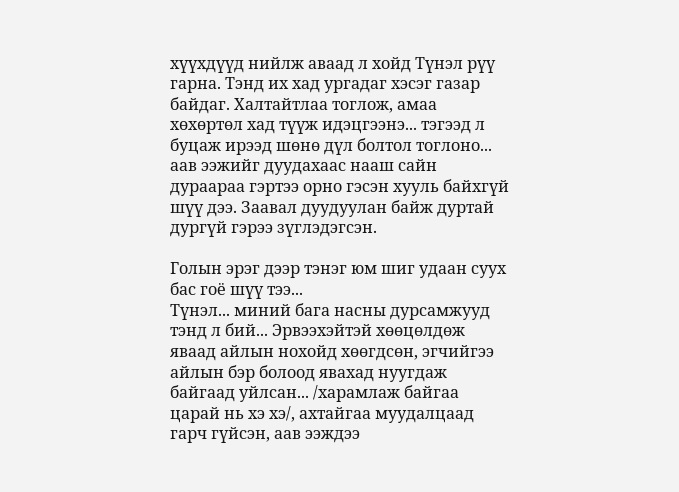хүүхдүүд нийлж аваад л хойд Түнэл рүү гарна. Тэнд их хад ургадаг хэсэг газар байдаг. Халтайтлаа тоглож, амаа хөхөртөл хад түүж идэцгээнэ... тэгээд л буцаж ирээд шөнө дүл болтол тоглоно... аав ээжийг дуудахаас нааш сайн дураараа гэртээ орно гэсэн хууль байхгүй шүү дээ. Заавал дуудуулан байж дуртай дургүй гэрээ зүглэдэгсэн.

Голын эрэг дээр тэнэг юм шиг удаан суух бас гоё шүү тээ...
Түнэл... миний бага насны дурсамжууд тэнд л бий... Эрвээхэйтэй хөөцөлдөж яваад айлын нохойд хөөгдсөн, эгчийгээ айлын бэр болоод явахад нуугдаж байгаад уйлсан... /харамлаж байгаа царай нь хэ хэ/, ахтайгаа муудалцаад гарч гүйсэн, аав ээждээ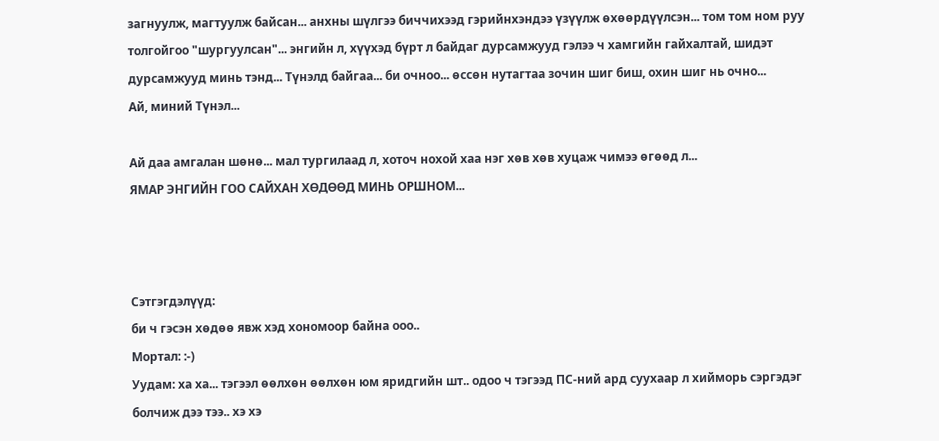загнуулж, магтуулж байсан... анхны шүлгээ биччихээд гэрийнхэндээ үзүүлж өхөөрдүүлсэн... том том ном руу толгойгоо "шургуулсан"... энгийн л, хүүхэд бүрт л байдаг дурсамжууд гэлээ ч хамгийн гайхалтай, шидэт дурсамжууд минь тэнд... Түнэлд байгаа... би очноо... өссөн нутагтаа зочин шиг биш, охин шиг нь очно...
Ай, миний Түнэл...

Ай даа амгалан шөнө... мал тургилаад л, хоточ нохой хаа нэг хөв хөв хуцаж чимээ өгөөд л...
ЯМАР ЭНГИЙН ГОО САЙХАН ХӨДӨӨД МИНЬ ОРШНОМ...



Сэтгэгдэлүүд:
би ч гэсэн хөдөө явж хэд хономоор байна ооо..
Мортал: :-)
Уудам: ха ха... тэгээл өөлхөн өөлхөн юм яридгийн шт.. одоо ч тэгээд ПС-ний ард суухаар л хийморь сэргэдэг болчиж дээ тээ.. хэ хэ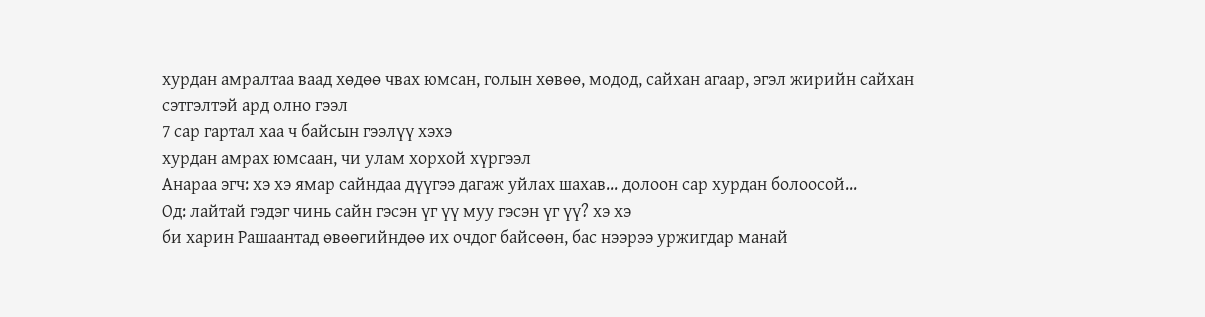хурдан амралтаа ваад хөдөө чвах юмсан, голын хөвөө, модод, сайхан агаар, эгэл жирийн сайхан сэтгэлтэй ард олно гээл
7 сар гартал хаа ч байсын гээлүү хэхэ
хурдан амрах юмсаан, чи улам хорхой хүргээл
Анараа эгч: хэ хэ ямар сайндаа дүүгээ дагаж уйлах шахав... долоон сар хурдан болоосой...
Од: лайтай гэдэг чинь сайн гэсэн үг үү муу гэсэн үг үү? хэ хэ
би харин Рашаантад өвөөгийндөө их очдог байсөөн, бас нээрээ уржигдар манай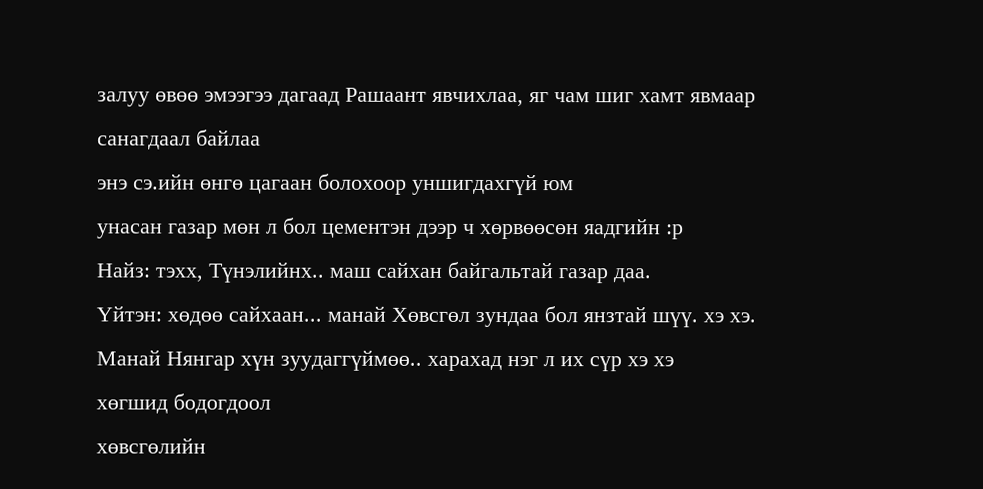залуу өвөө эмээгээ дагаад Рашаант явчихлаа, яг чам шиг хамт явмаар санагдаал байлаа
энэ сэ.ийн өнгө цагаан болохоор уншигдахгүй юм
унасан газар мөн л бол цементэн дээр ч хөрвөөсөн яадгийн :р
Найз: тэхх, Түнэлийнх.. маш сайхан байгальтай газар даа.
Үйтэн: хөдөө сайхаан... манай Хөвсгөл зундаа бол янзтай шүү. хэ хэ.
Манай Нянгар хүн зуудаггүймөө.. харахад нэг л их сүр хэ хэ
хөгшид бодогдоол
хөвсгөлийн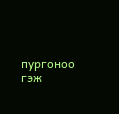пургоноо гэж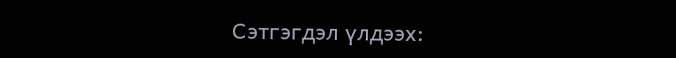Сэтгэгдэл үлдээх: